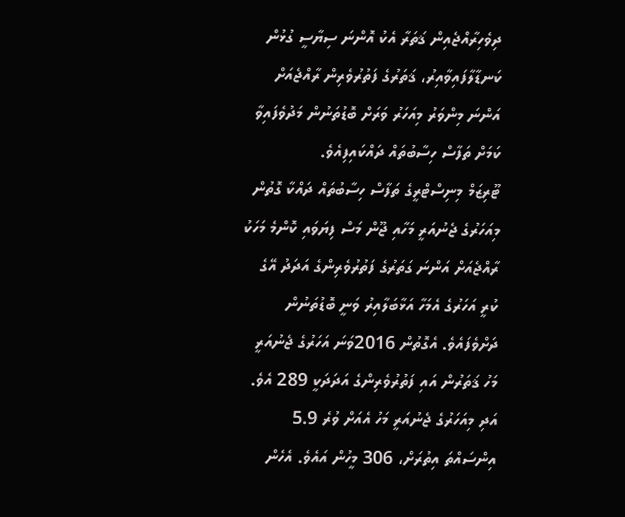ދިވެހިރާއްޖެއިން ޤަތަރާ އެކު އޮންނަ ސިޔާސީ ގުޅުން ކަނޑާލާފައިވާއިރު، ޤަތަރުގެ ފަތުރުވެރިން ރާއްޖެއަށް އަންނަ މިންވަރު މިއަހަރު ވަރަށް ބޮޑުތަނުން މަދުވެފައިވާ ކަމަށް ތަފާސް ހިސާބުތައް ދައްކައިފިއެވެ.
ޓޫރިޒަމް މިނިސްޓްރީގެ ތަފާސް ހިސާބުތައް ދައްކާ ގޮތުން މިއަހަރުގެ ޖެނުއަރީ މަހާއި ޖޫން މަސް ފިޔަވައި ކޮންމެ މަހަކު ރާއްޖެއަށް އަންނަ ގަތަރުގެ ފަތުރުވެރިންގެ އަދަދު އޭގެ ކުރީ އަހަރުގެ އެމަހާ އަޅާބަލާއިރު ވަނީ ބޮޑުތަނުން ދަށްވެފައެވެ. އެގޮތުން 2016ވަނަ އަހަރުގެ ޖެނުއަރީ މަހު ޤަތަރުން އައި ފަތުރުވެރިންގެ އަދަދަކީ 289 އެވެ. އަދި މިއަހަރުގެ ޖެނުއަރީ މަހު އެއަށް ވުރެ 5.9 އިންސައްތަ އިތުރަށް، 306 މީހުން އައެވެ. އެހެން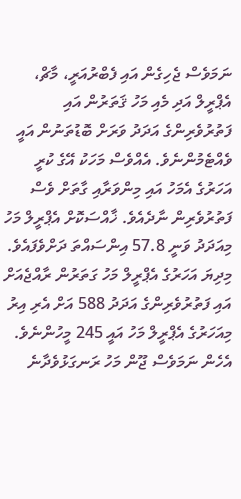ނަމަވެސް ޖެހިގެން އައި ފެބްރުއަރީ، މާޗް، އެޕްރީލް އަދި މެއި މަހު ޤަތަރުން އައި ފަތުރުވެރިންގެ އަދަދު ވަރަށް ބޮޑުތަނުން އައީ ވެއްޓެމުންނެވެ. އެއްވެސް މަހަކު އޭގެ ކުރީ އަހަރުގެ އެމަހު އައި މިންވަރާއި ގާތަށް ވެސް ފަތުރުވެރިން ނާދެއެވެ. ޚާއްސަކޮށް އެޕްރީލް މަހު މިއަދަދު ވަނީ 57.8 އިންސައްތަ ދަށްވެފައެވެ. މިދިޔަ އަހަރުގެ އެޕްރީލް މަހު ގަތަރުން ރާއްޖެއަށް އައި ފަތުރުވެރިންގެ އަދަދު 588 އަށް އެރި އިރު މިއަހަރުގެ އެޕްރީލް މަހު އައީ 245 މީހުންނެވެ.
އެހެން ނަމަވެސް ޖޫން މަހު ރަނގަޅުވެދާނެ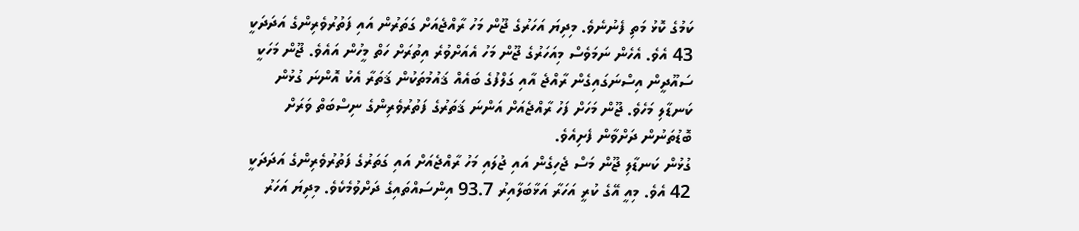ކަމުގެ ކޮޅު މަތި ފެނުނެވެ. މިދިޔަ އަހަރުގެ ޖޫން މަހު ރާއްޖެއަށް ގަތަރުން އައި ފަތުރުވެރިންގެ އަދަދަކީ 43 އެވެ. އެހެން ނަމަވެސް މިއަހަރުގެ ޖޫން މަހު އެއަށްވުރެ އިތުރަށް ހަތް މީހުން އައެވެ. ޖޫން މަހަކީ ސައޫދީން އިސްނަގައިގެން ރާއްޖެ އާއި ގަލްފުގެ ބައެއް ޤައުމުތަކުން ޤަތަރާ އެކު އޮންނަ ގުޅުން ކަނޑާލި މަހެވެ. ޖޫން މަހަށް ފަހު ރާއްޖެއަށް އަންނަ ޤަތަރުގެ ފަތުރުވެރިންގެ ނިސްބަތް ވަރަށް ބޮޑުތަނުން ދަށްވާން ފެށިއެވެ.
ގުޅުން ކަނޑާލި ޖޫން މަސް ޖެހިގެން އައި ޖުލައި މަހު ރާއްޖެއަށް އައި ގަތަރުގެ ފަތުރުވެރިންގެ އަދަދަކީ 42 އެވެ. މިއީ އޭގެ ކުރީ އަހަރާ އަޅާބަލާއިރު 93.7 އިންސައްތައިގެ ދަށްވުމެކެވެ. މިދިޔަ އަހަރު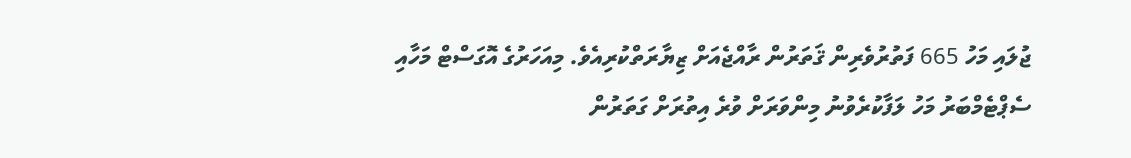ޖުލައި މަހު 665 ފަތުރުވެރިން ޤަތަރުން ރާއްޖެއަށް ޒިޔާރަތްކުރިއެވެ. މިއަހަރުގެ އޮގަސްޓް މަހާއި ސެޕްޓެމްބަރު މަހު ލަފާކުރެވުނު މިންވަރަށް ވުރެ އިތުރަށް ގަތަރުން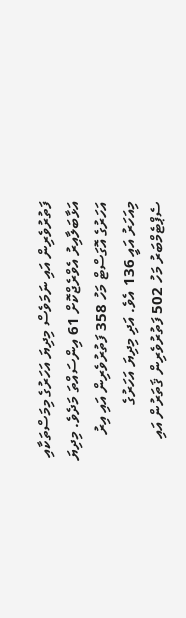ފަތުރުވެރިން އައި ނަމަވެސް މިދިޔަ އަހަރުގެ މިމަސްތަކާއި އަޅާބަލާއިރު އެވްރެޖްކޮށް 61 އިންސައްތަ މަދެވެ. މިދިޔަ އަހަރުގެ އޮގަސްޓް މަހު 358 ފަތުރުވެރިން އައި އިރު މިއަހަރު އައީ 136 އެވެ. އަދި މިދިޔަ އަހަރުގެ ސެޕްޓެމްބަރު މަހު 502 ފަތުރުވެރިން ޤަތަރުން އައި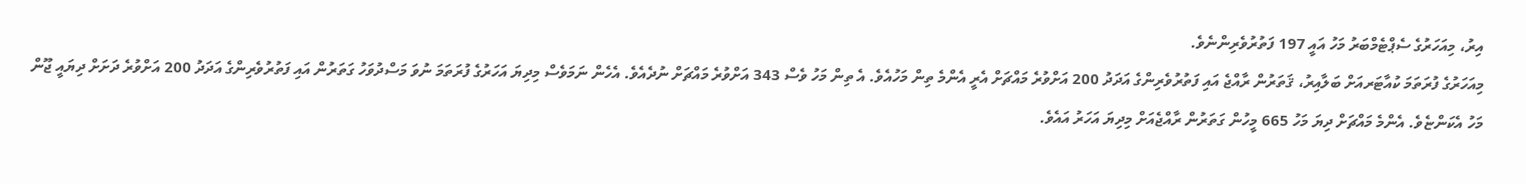އިރު، މިއަހަރުގެ ސެޕްޓެމްބަރު މަހު އައީ 197 ފަތުރުވެރިންނެވެ.
މިއަހަރުގެ ފުރަތަމަ ކުއާޓަރއަށް ބަލާއިރު، ޤަތަރުން ރާއްޖެ އައި ފަތުރުވެރިންގެ އަދަދު 200 އަށްވުރެ މައްޗަށް އެރީ އެންމެ ތިން މަހުއެވެ. އެ ތިން މަހު ވެސް 343 އަށްވުރެ މައްޗަށް ނުދެއެވެ. އެހެން ނަމަވެސް މިދިޔަ އަހަރުގެ ފުރަތަމަ ނުވަ މަސްދުވަހު ގަތަރުން އައި ފަތުރުވެރިންގެ އަދަދު 200 އަށްވުރެ ދަށަށް ދިޔައީ ޖޫން މަހު އެކަންޏެވެ. އެންމެ މައްޗަށް ދިޔަ މަހު 665 މީހުން ގަތަރުން ރާއްޖެއަށް މިދިޔަ އަހަރު އައެވެ.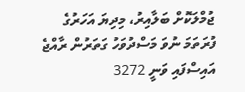ޖުމްލަކޮށް ބަލާއިރު، މިދިޔަ އަހަރުގެ ފުރަތަމަ ނުވަ މަސްދުވަހު ގަތަރުން ރާއްޖެ އައިސްފައި ވަނީ 3272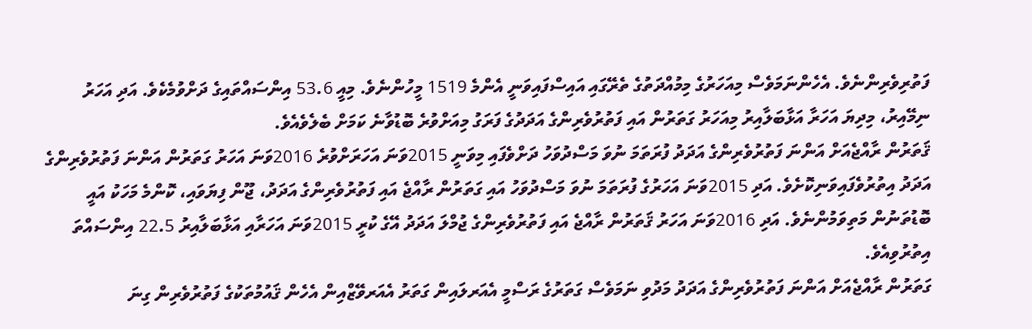ފަތުރިވެރިންނެވެ. އެހެންނަމަވެސް މިއަހަރުގެ މިމުއްދަތުގެ ތެރޭގައި އައިސްފައިވަނީ އެންމެ 1519 މީހުންނެވެ. މިއީ 53.6 އިންސައްތައިގެ ދަށްވުމެކެވެ. އަދި އަހަރު ނިމޭއިރު، މިދިޔަ އަހަރާ އަޅާބަލާއިރު މިއަހަރު ގަތަރުން އައި ފަތުރުވެރިންގެ އަދަދުގެ ފަރަގު މިއަށްވުރެ ބޮޑުވާނެ ކަމަށް ބެލެވެއެވެ.
ޤަތަރުން ރާއްޖެއަށް އަންނަ ފަތުރުވެރިންގެ އަދަދު ފުރަތަމަ ނުވަ މަސްދުވަހު ދަށްވެފައި މިވަނީ 2015ވަނަ އަހަރަށްވުރެ 2016ވަނަ އަހަރު ގަތަރުން އަންނަ ފަތުރުވެރިންގެ އަދަދު އިތުރުވެފައިވަނިކޮށެވެ. އަދި 2015ވަނަ އަހަރުގެ ފުރަތަމަ ނުވަ މަސްދުވަހު އައި ގަތަރުން ރާއްޖެ އައި ފަތުރުވެރިންގެ އަދަދު، ޖޫން ފިޔަވައި، ކޮންމެ މަހަކު އައީ ބޮޑުތަނުން މަތިވަމުންނެވެ. އަދި 2016ވަނަ އަހަރު ޤަތަރުން ރާއްޖެ އައި ފަތުރުވެރިންގެ ޖުމްލަ އަދަދު އޭގެ ކުރީ 2015ވަނަ އަހަރާއި އަޅާބަލާއިރު 22.5 އިންސައްތަ އިތުރުވިއެވެ.
ގަތަރުން ރާއްޖެއަށް އަންނަ ފަތުރުވެރިންގެ އަދަދު މަދުވި ނަމަވެސް ގަތަރުގެ ރަސްމީ އެއަރލައިން ގަތަރު އެއަރވޭޒްއިން އެހެން ޤައުމުތަކުގެ ފަތުރުވެރިން ގިނަ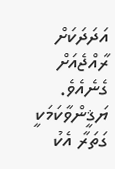އަދަދަކަށް ރާއްޖެއަށް ގެނެއެވެ. ޔަޤީންވާކަމަކީ ގަތަރާ އެކު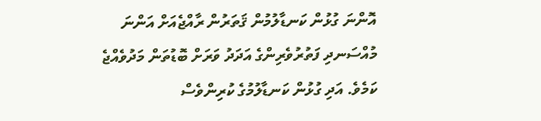އޮންނަ ގުޅުން ކަނޑާލުމުން ޤަތަރުން ރާއްޖެއަށް އަންނަ މުއްސަނދި ފަތުރުވެރިންގެ އަދަދު ވަރަށް ބޮޑުތަން މަދުވެއްޖެ ކަމެވެ. އަދި ގުޅުން ކަނޑާލުމުގެ ކުރިންވެސް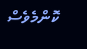ކޮންމެވެސް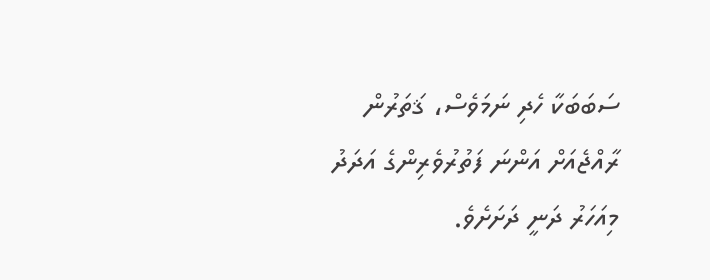ސަބަބަކާ ހެދި ނަމަވެސް، ޤަތަރުން ރާއްޖެއަށް އަންނަ ފަތުރުވެރިންގެ އަދަދު މިއަހަރު ދަނީ ދަށަށެވެ.